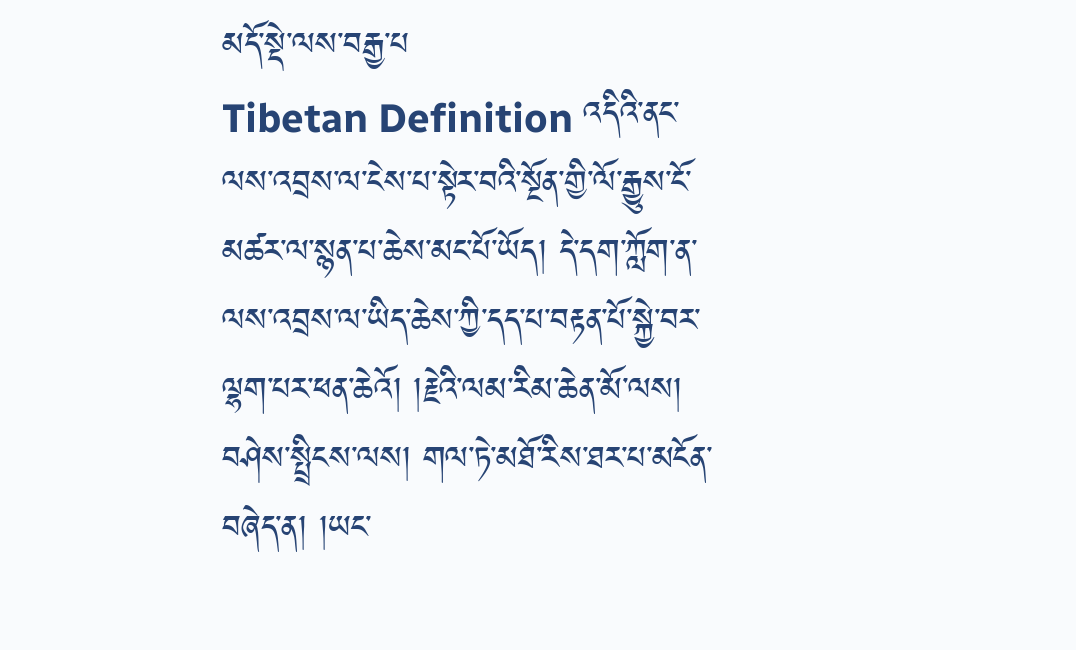མདོ་སྡེ་ལས་བརྒྱ་པ
Tibetan Definition འདིའི་ནང་ལས་འབྲས་ལ་ངེས་པ་སྟེར་བའི་སྔོན་གྱི་ལོ་རྒྱུས་ངོ་མཚར་ལ་སྙན་པ་ཆེས་མང་པོ་ཡོད། དེ་དག་ཀློག་ན་ལས་འབྲས་ལ་ཡིད་ཆེས་ཀྱི་དད་པ་བརྟན་པོ་སྐྱེ་བར་ལྷག་པར་ཕན་ཆེའོ། །རྗེའི་ལམ་རིམ་ཆེན་མོ་ལས། བཤེས་སྤྲིངས་ལས། གལ་ཏེ་མཐོ་རིས་ཐར་པ་མངོན་བཞེད་ན། །ཡང་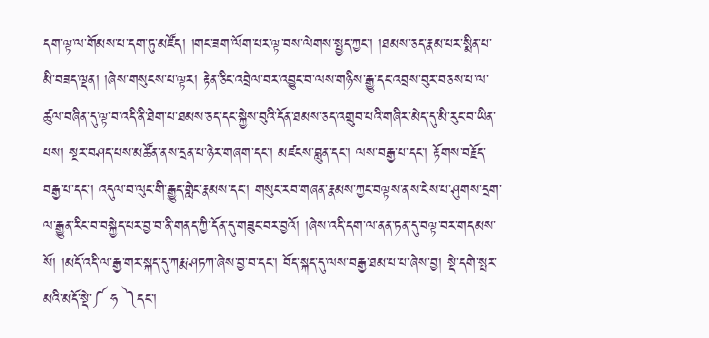དག་ལྟ་ལ་གོམས་པ་དག་ཏུ་མཛོད། །གང་ཟག་ལོག་པར་ལྟ་བས་ལེགས་སྤྱད་ཀྱང་། །ཐམས་ཅད་རྣམ་པར་སྨིན་པ་མི་བཟད་ལྡན། །ཞེས་གསུངས་པ་ལྟར། རྟེན་ཅིང་འབྲེལ་བར་འབྱུང་བ་ལས་གཉིས་རྒྱུ་དང་འབྲས་བུར་བཅས་པ་ལ་ཚུལ་བཞིན་དུ་ལྟ་བ་འདི་ནི་ཐེག་པ་ཐམས་ཅད་དང་སྐྱེས་བུའི་དོན་ཐམས་ཅད་འགྲུབ་པའི་གཞིར་མེད་དུ་མི་རུང་བ་ཡིན་པས། སྔར་བཤད་པས་མཚོན་ནས་དྲན་པ་ཉེར་གཞག་དང་། མཛངས་བླུན་དང་། ལས་བརྒྱ་པ་དང་། རྟོགས་བརྗོད་བརྒྱ་པ་དང་། འདུལ་བ་ལུང་གི་རྒྱུད་གླེང་རྣམས་དང་། གསུང་རབ་གཞན་རྣམས་ཀྱང་བལྟས་ནས་ངེས་པ་ཤུགས་དྲག་ལ་རྒྱུན་རིང་བ་བསྐྱེད་པར་བྱ་བ་ནི་གནད་ཀྱི་དོན་དུ་གཟུང་བར་བྱའོ། །ཞེས་འདི་དག་ལ་ནན་ཏན་དུ་བལྟ་བར་གདམས་སོ། །མདོ་འདི་ལ་རྒྱ་གར་སྐད་དུ་ཀརྨ་ཤཏཀ་ཞེས་བྱ་བ་དང་། བོད་སྐད་དུ་ལས་བརྒྱ་ཐམ་པ་པ་ཞེས་བྱ། སྡེ་དགེ་སྤར་མའི་མདོ་སྡེ་༼ ཧ ༽དང་།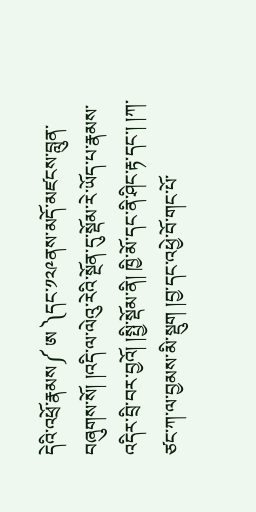དེའི་འཕྲོ་རྣམས༼ ཨ ༽དང་༡༢༩ནས་མདོ་མཛངས་བླུན་བཞུགས་སོ། །འདི་ལ་ལེའུ་རེའི་སྔོན་དུ་སྡོམ་རེ་ཡོད་པ་རྣམས་འདིར་བྲི་བར་བྱའོ། །སྤྱི་སྡོམ་ནི། ཁྱི་མོ་དང་ནི་ཤིང་རྟ་དང་། །ཀ་ཙང་ཀ་ལ་བྱམས་མི་སྡུག །བྱ་དང་འཕྱེ་བོ་གང་པོ་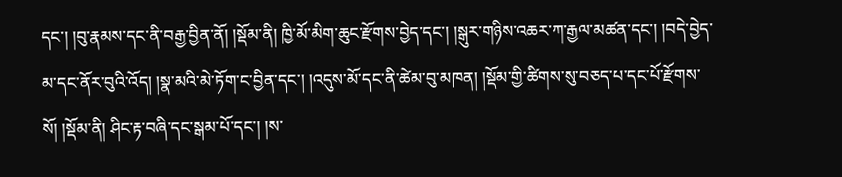དང་། །བུ་རྣམས་དང་ནི་བརྒྱ་བྱིན་ནོ། །སྡོམ་ནི། ཁྱི་མོ་མིག་ཆུང་རྫོགས་བྱེད་དང་། །སྒུར་གཉིས་འཆར་ཀ་རྒྱལ་མཚན་དང་། །བདེ་བྱེད་མ་དང་ནོར་བུའི་འོད། །སྣ་མའི་མེ་ཏོག་ང་བྱིན་དང་། །འདུས་མོ་དང་ནི་ཚེམ་བུ་མཁན། །སྡོམ་གྱི་ཚིགས་སུ་བཅད་པ་དང་པོ་རྫོགས་སོ། །སྡོམ་ནི། ཤིང་རྟ་བཞི་དང་སྒམ་པོ་དང་། །ས་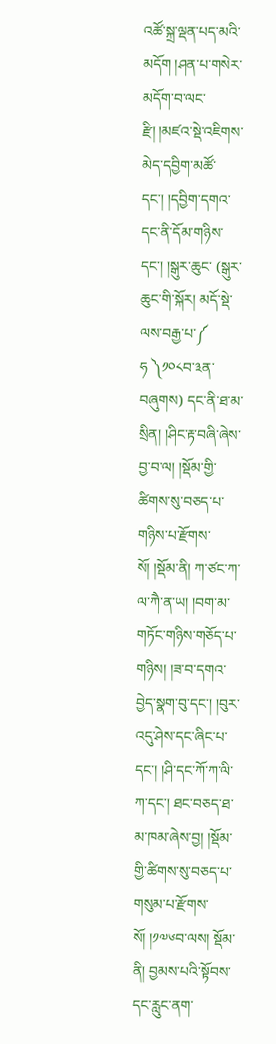འཚོ་སྐྲ་ལྡན་པད་མའི་མདོག །ཤན་པ་གསེར་མདོག་བ་ལང་རྫི། །མཛའ་སྡེ་འཇིགས་མེད་དབྱིག་མཚོ་དང་། །དབྱིག་དགའ་དང་ནི་དོམ་གཉིས་དང་། །སྒུར་ཆུང་ (སྒུར་ཆུང་གི་སྐོར། མདོ་སྡེ་ལས་བརྒྱ་པ་༼ ཧ ༽༡༠༨བ་༣ན་བཞུགས) དང་ནི་ཐ་མ་སྲིན། །ཤིང་རྟ་བཞི་ཞེས་བྱ་བ་ལ། །སྡོམ་གྱི་ཚིགས་སུ་བཅད་པ་གཉིས་པ་རྫོགས་སོ། །སྡོམ་ནི། ཀ་ཙང་ཀ་ལ་ཀཻ་ན་ཡ། །བག་མ་གཏོང་གཉིས་གཅོད་པ་གཉིས། །ཟ་བ་དགའ་བྱེད་སྣག་བུ་དང་། །བུར་འདུ་ཤེས་དང་ཞིང་པ་དང་། །ཤི་དང་ཀོ་ཀ་ལི་ཀ་དང་། ཐང་བཅད་ཐ་མ་ཁམ་ཞེས་བྱ། །སྡོམ་གྱི་ཚིགས་སུ་བཅད་པ་གསུམ་པ་རྫོགས་སོ། །༡༧༦བ་ལས། སྡོམ་ནི། བྱམས་པའི་སྟོབས་དང་རླུང་ནག་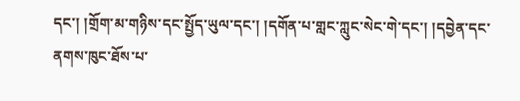དང་། །གྲོག་མ་གཉིས་དང་སྤྱོད་ཡུལ་དང་། །དགོན་པ་གླང་ཀླུང་སེང་གེ་དང་། །དབྱེན་དང་ནགས་ཁུང་ཐོས་པ་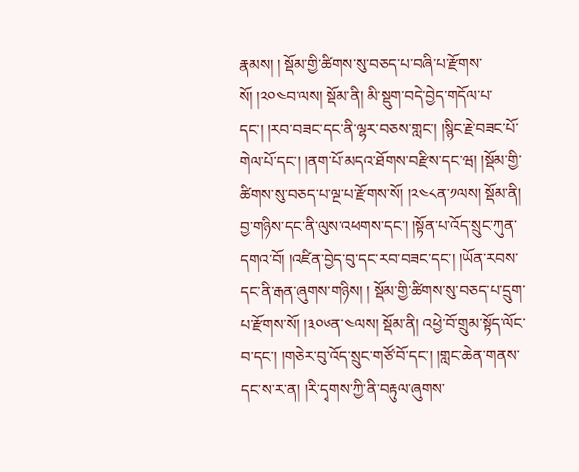རྣམས། ། སྡོམ་གྱི་ཚིགས་སུ་བཅད་པ་བཞི་པ་རྫོགས་སོ། །༢༠༤བ་ལས། སྡོམ་ནི། མི་སྡུག་བདེ་བྱེད་གདོལ་པ་དང་། །རབ་བཟང་དང་ནི་ལྷར་བཅས་གླང་། །སྙིང་རྗེ་བཟང་པོ་གེལ་པོ་དང་། །ནག་པོ་མདའ་ཐོགས་བརྫིས་དང་ཝ། །སྡོམ་གྱི་ཚིགས་སུ་བཅད་པ་ལྔ་པ་རྫོགས་སོ། །༢༤༨ན་༡ལས། སྡོམ་ནི། བྱ་གཉིས་དང་ནི་ལུས་འཕགས་དང་། །སྟོན་པ་འོད་སྲུང་ཀུན་དགའ་བོ། །འཛིན་བྱེད་བུ་དང་རབ་བཟང་དང་། །ཡོན་རབས་དང་ནི་རྒན་ཞུགས་གཉིས། ། སྡོམ་གྱི་ཚིགས་སུ་བཅད་པ་དྲུག་པ་རྫོགས་སོ། །༣༠༦ན་༤ལས། སྡོམ་ནི། འཕྱེ་བོ་གྲུམ་སྟོད་ལོང་བ་དང་། །གཅེར་བུ་འོད་སྲུང་གཙོ་བོ་དང་། །གླང་ཆེན་གནས་དང་ས་ར་ན། །རི་དྭགས་ཀྱི་ནི་བརྟུལ་ཞུགས་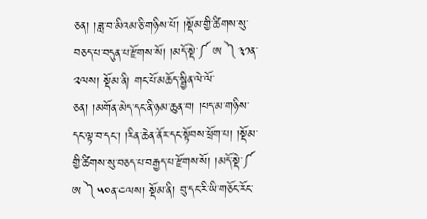ཅན། །ཟླ་བ་མིའམ་ཅི་གཉིས་པོ། །སྡོམ་གྱི་ཚིགས་སུ་བཅད་པ་བདུན་པ་རྫོགས་སོ། །མདོ་སྡེ་༼ ཨ ༽༣༡ན་༢ལས། སྡོམ་ནི། གང་པོ་མཆོད་སྦྱིན་ལེ་ལོ་ཅན། །མགོན་མེད་དང་ནི་ཉམ་ཆུན་བ། །པད་མ་གཉིས་དང་ལྟ་བ་དང་། །རིན་ཆེན་ནོར་དང་སྟོབས་ཕྲོག་པ། །སྡོམ་གྱི་ཚིགས་སུ་བཅད་པ་བརྒྱད་པ་རྫོགས་སོ། །མདོ་སྡེ་༼ ཨ ༽༥༠ན་༤ལས། སྡོམ་ནི། བུ་དང་རི་ཡི་གཅོང་རོང་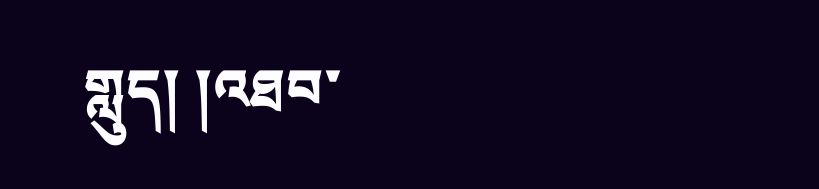གླུད། །འཐབ་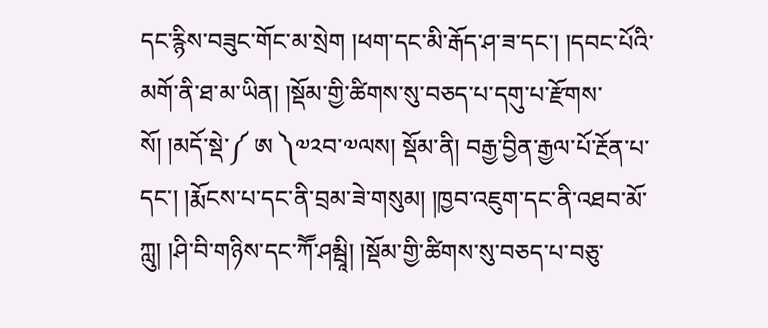དང་རྙིས་བཟུང་གོང་མ་སྲེག །ཕག་དང་མི་རྒོད་ཤ་ཟ་དང་། །དབང་པོའི་མགོ་ནི་ཐ་མ་ཡིན། །སྡོམ་གྱི་ཚིགས་སུ་བཅད་པ་དགུ་པ་རྫོགས་སོ། །མདོ་སྡེ་༼ ཨ ༽༧༢བ་༧ལས། སྡོམ་ནི། བརྒྱ་བྱིན་རྒྱལ་པོ་རྔོན་པ་དང་། །རྨོངས་པ་དང་ནི་བྲམ་ཟེ་གསུམ། །ཁྱབ་འཇུག་དང་ནི་འཐབ་མོ་ཀླུ། །ཤི་བི་གཉིས་དང་ཀཽ་ཤམྦཱི། །སྡོམ་གྱི་ཚིགས་སུ་བཅད་པ་བཅུ་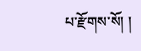པ་རྫོགས་སོ། །